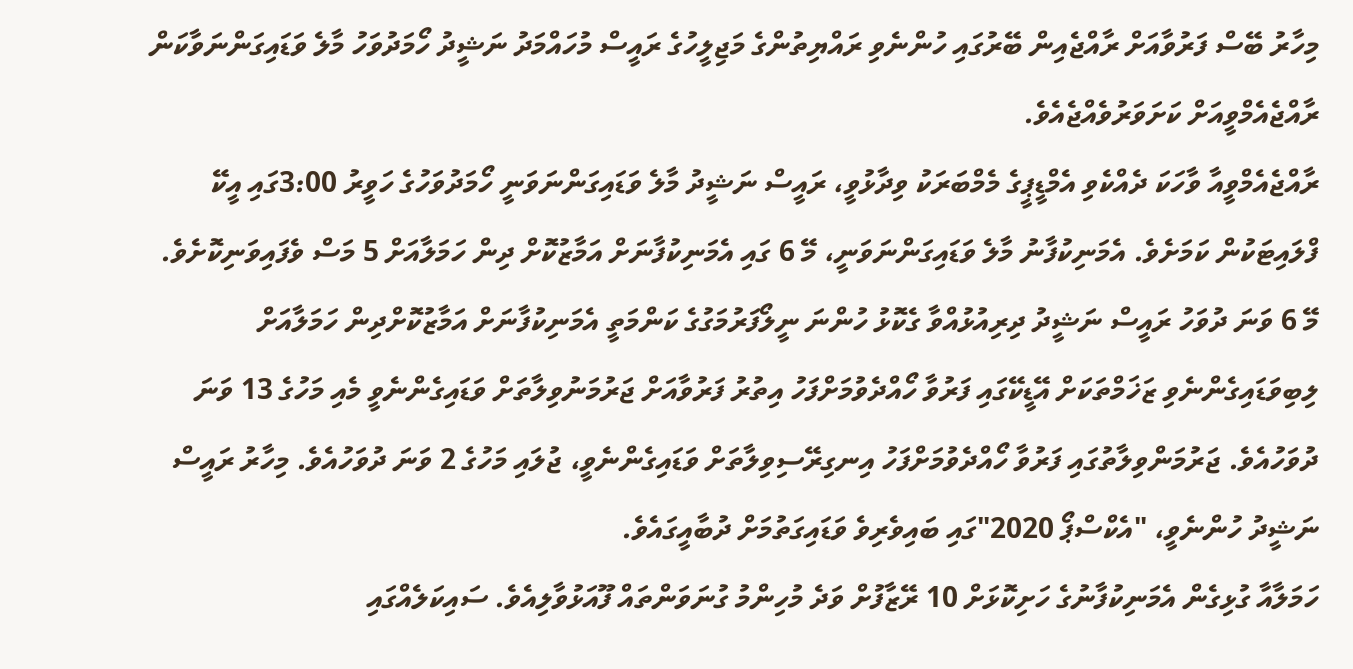މިހާރު ބޭސް ފަރުވާއަށް ރާއްޖެއިން ބޭރުގައި ހުންނެވި ރައްޔިތުންގެ މަޖިލީހުގެ ރައީސް މުހައްމަދު ނަޝީދު ހޯމަދުވަހު މާލެ ވަޑައިގަންނަވާކަން ރާއްޖެއެމްވީއަށް ކަށަވަރުވެއްޖެއެވެ.
ރާއްޖެއެމްވީއާ ވާހަކަ ދެއްކެވި އެމްޑީޕީގެ މެމްބަރަކު ވިދާޅުވީ، ރައީސް ނަޝީދު މާލެ ވަޑައިގަންނަވަނީ ހޯމަދުވަހުގެ ހަވީރު 3:00ގައި އީކޭ ފްލައިޓަކުން ކަމަށެވެ. އެމަނިކުފާނު މާލެ ވަޑައިގަންނަވަނީ، މޭ 6 ގައި އެމަނިކުފާނަށް އަމާޒުކޮށް ދިން ހަމަލާއަށް 5 މަސް ވެފައިވަނިކޮށެވެ.
މޭ 6 ވަނަ ދުވަހު ރައީސް ނަޝީދު ދިރިއުޅުއްވާ ގެކޮޅު ހުންނަ ނީލޯފަރުމަގުގެ ކަންމަތީ އެމަނިކުފާނަށް އަމާޒުކޮށްދިން ހަމަލާއަށް ލިބިވަޑައިގެންނެވި ޒަޚަމްތަކަށް އޭޑީކޭގައި ފަރުވާ ހޯއްދެވުމަށްފަހު އިތުރު ފަރުވާއަށް ޖަރުމަނުވިލާތަށް ވަޑައިގެންނެވީ މެއި މަހުގެ 13 ވަނަ ދުވަހުއެވެ. ޖަރުމަންވިލާތުގައި ފަރުވާ ހޯއްދެވުމަށްފަހު އިނގިރޭސިވިލާތަށް ވަޑައިގެންނެވީ، ޖުލައި މަހުގެ 2 ވަނަ ދުވަހުއެވެ. މިހާރު ރައީސް ނަޝީދު ހުންނެވީ، "އެކްސްޕޯ 2020"ގައި ބައިވެރިވެ ވަޑައިގަތުމަށް ދުބާއީގައެވެ.
ހަމަލާއާ ގުޅިގެން އެމަނިކުފާނުގެ ހަށިކޮޅަށް 10 ރޭޒާފުށް ވަދެ މުހިންމު ގުނަވަންތައް ފޫއަޅުވާލިއެވެ. ސައިކަލެއްގައި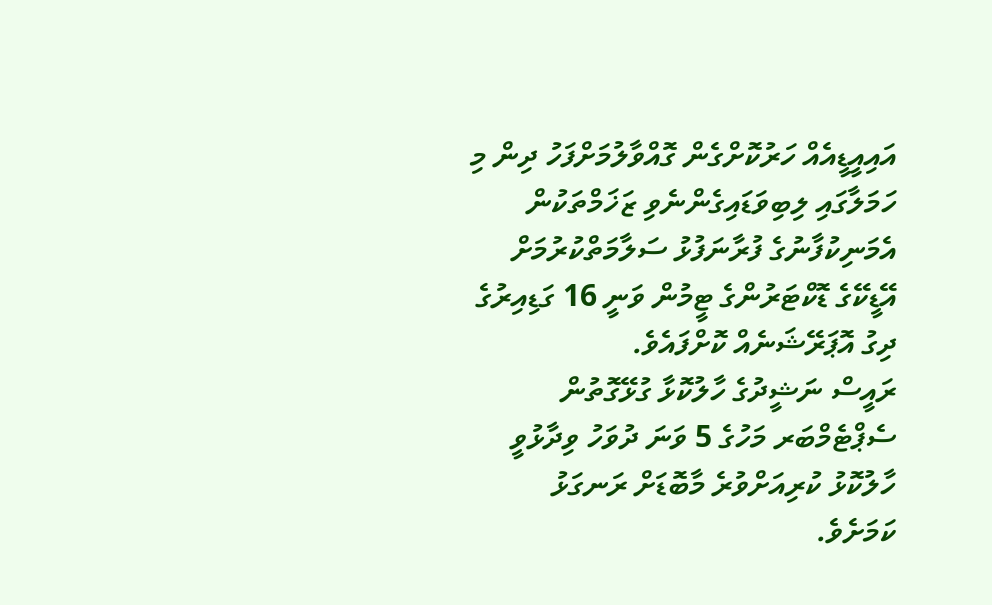އައިއީޑީއެއް ހަރުކޮށްގެން ގޮއްވާލުމަށްފަހު ދިން މި ހަމަލާގައި ލިބިވަޑައިގެންނެވި ޒަޚަމްތަކުން އެމަނިކުފާނުގެ ފުރާނަފުޅު ސަލާމަތްކުރުމަށް އޭޑީކޭގެ ޑޮކްޓަރުންގެ ޓީމުން ވަނީ 16 ގަޑިއިރުގެ ދިގު އޮޕަރޭޝަނެއް ކޮށްފައެވެ.
ރައީސް ނަޝީދުގެ ހާލުކޮޅާ ގުޅޭގޮތުން ސެޕްޓެމްބަރ މަހުގެ 5 ވަނަ ދުވަހު ވިދާޅުވީ ހާލުކޮޅު ކުރިއަށްވުރެ މާބޮޑަށް ރަނގަޅު ކަމަށެވެ.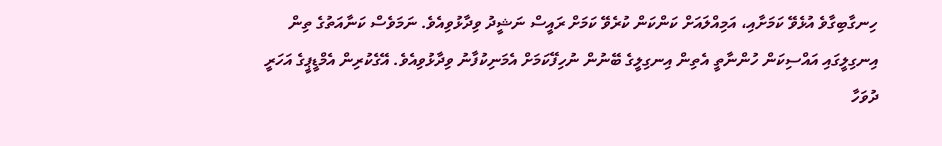ހިނގާބިގާވެ އުޅެވޭ ކަމަށާއި، އަމިއްލައަށް ކަންކަން ކުރެވޭ ކަމަށް ރައީސް ނަޝީދު ވިދާޅުވިއެވެ. ނަމަވެސް ކަނާއަތުގެ ތިން އިނގިލީގައި އައްސިކަން ހުންނާތީ އެތިން އިނގިލީގެ ބޭނުން ނުހިފޭކަމަށް އެމަނިކުފާނު ވިދާޅުވިއެވެ. އޭގެކުރިން އެމްޑީޕީގެ އަހަރީ ދުވަހާ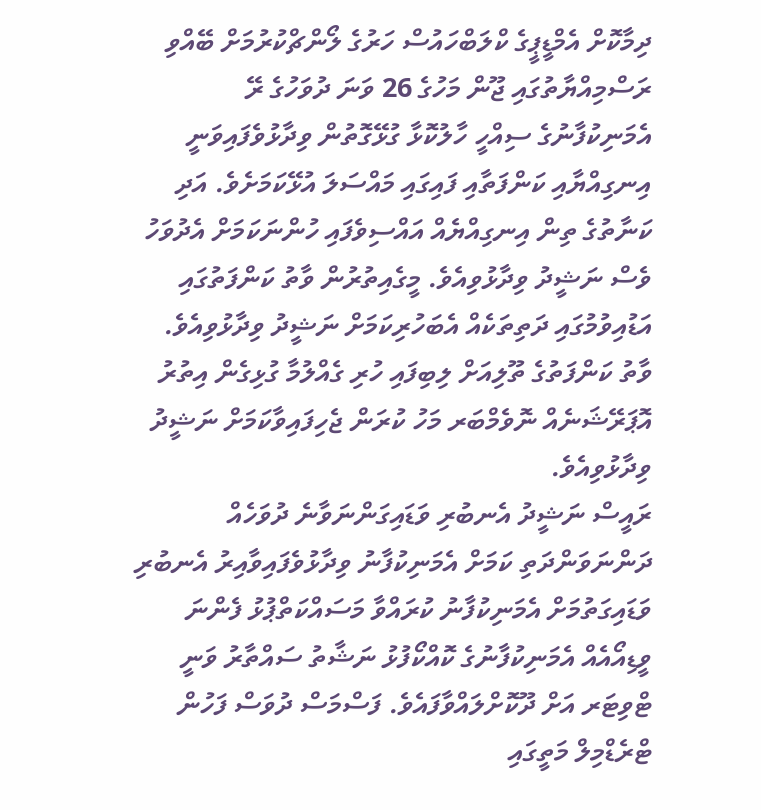ދިމާކޮށް އެމްޑީޕީގެ ކްލަބްހައުސް ހަރުގެ ލޯންޗްކުރުމަށް ބޭއްވި ރަސްމިއްޔާތުގައި ޖޫން މަހުގެ 26 ވަނަ ދުވަހުގެ ރޭ އެމަނިކުފާނުގެ ސިއްހީ ހާލުކޮޅާ ގުޅޭގޮތުން ވިދާޅުވެފައިވަނީ އިނގިއްޔާއި ކަންފަތާއި ފައިގައި މައްސަލަ އުޅޭކަމަށެވެ. އަދި ކަނާތުގެ ތިން އިނގިއްޔެއް އައްސިވެފައި ހުންނަކަމަށް އެދުވަހު ވެސް ނަޝީދު ވިދާޅުވިއެވެ. މީގެއިތުރުން ވާތު ކަންފަތުގައި އަޑުއިވުމުގައި ދަތިތަކެއް އެބަހުރިކަމަށް ނަޝީދު ވިދާޅުވިއެވެ. ވާތު ކަންފަތުގެ ތޫލިއަށް ލިބިފައި ހުރި ގެއްލުމާ ގުޅިގެން އިތުރު އޮޕަރޭޝަނެއް ނޮވެމްބަރ މަހު ކުރަން ޖެހިފައިވާކަމަށް ނަޝީދު ވިދާޅުވިއެވެ.
ރައީސް ނަޝީދު އެނބުރި ވަޑައިގަންނަވާނެ ދުވަހެއް ދަންނަވަންދަތި ކަމަށް އެމަނިކުފާނު ވިދާޅުވެފައިވާއިރު އެނބުރި ވަޑައިގަތުމަށް އެމަނިކުފާނު ކުރައްވާ މަސައްކަތްޕުޅު ފެންނަ ވީޑިއޯއެއް އެމަނިކުފާނުގެ ކޮއްކޯފުޅު ނަޝާތު ސައްތާރު ވަނީ ޓްވިޓަރ އަށް ދޫކޮށްލައްވާފައެވެ. ފަސްމަސް ދުވަސް ފަހުން ޓްރެޑްމިލް މަތީގައި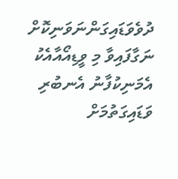ދުވެވަޑައިގަންނަވަނިކޮށް ނަގާފައިވާ މި ވީޑިއޯއާއެކު އެމަނިކުފާނު އެނބުރި ވަޑައިގަތުމަށް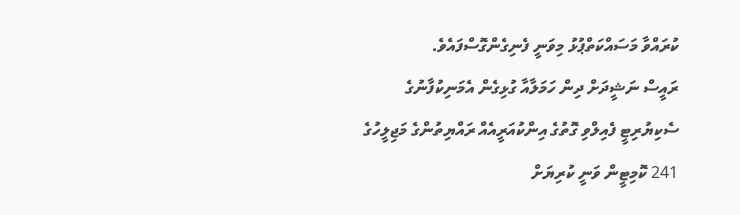ކުރައްވާ މަސައްކަތްޕުޅު މިވަނީ ފެނިގެންގޮސްފައެވެ.
ރައީސް ނަޝީދަށް ދިން ހަމަލާއާ ގުޅިގެން އެމަނިކުފާނުގެ ސެކިޔުރިޓީ ފެއިލްވި ގޮތުގެ އިންކުއަރީއެއް ރައްޔިތުންގެ މަޖިލީހުގެ 241 ކޮމިޓީން ވަނީ ކުރިޔަށް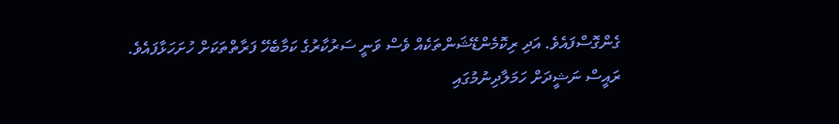ގެންގޮސްފައެވެ. އަދި ރިކޮމެންޑޭޝަންތަކެއް ވެސް ވަނީ ސަރުކާރުގެ ކަމާބެހޭ ފަރާތްތަކަށް ހުށަހަޅާފައެވެ.
ރައީސް ނަޝީދަށް ހަމަލާދިނުމުގައި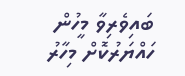ބައިވެރިވާ މީހުން ހައްޔަރުކޮށް މިހާރު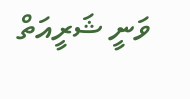ވަނީ ޝަރީއަތް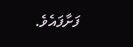ފަށާފައެވެ.